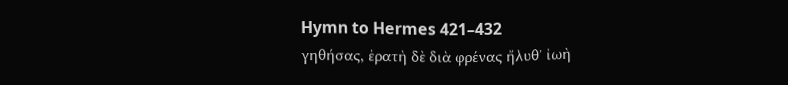Hymn to Hermes 421–432
γηθήσας, ἐρατὴ δὲ διὰ φρένας ἤλυθʼ ἰωὴ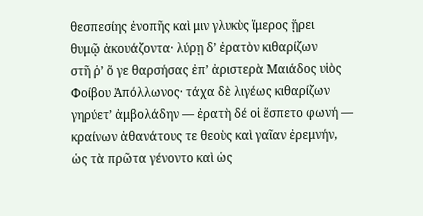θεσπεσίης ἐνοπῆς καὶ μιν γλυκὺς ἵμερος ᾕρει
θυμῷ ἀκουάζοντα· λύρῃ δʼ ἐρατὸν κιθαρίζων
στῆ ῥʼ ὅ γε θαρσήσας ἐπʼ ἀριστερὰ Μαιάδος υἱὸς
Φοίβου Ἀπόλλωνος· τάχα δὲ λιγέως κιθαρίζων
γηρύετʼ ἀμβολάδην — ἐρατὴ δέ οἱ ἕσπετο φωνή —
κραίνων ἀθανάτους τε θεοὺς καὶ γαῖαν ἐρεμνήν,
ὡς τὰ πρῶτα γένοντο καὶ ὡς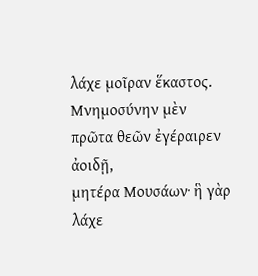λάχε μοῖραν ἕκαστος.
Μνημοσύνην μὲν πρῶτα θεῶν ἐγέραιρεν ἀοιδῇ,
μητέρα Μουσάων· ἣ γὰρ λάχε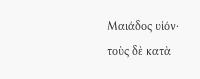Μαιάδος υἱόν·
τοὺς δὲ κατὰ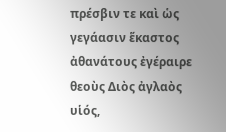πρέσβιν τε καὶ ὡς γεγάασιν ἕκαστος
ἀθανάτους ἐγέραιρε θεοὺς Διὸς ἀγλαὸς υἱός,